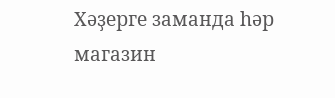Хәҙерге заманда һәр магазин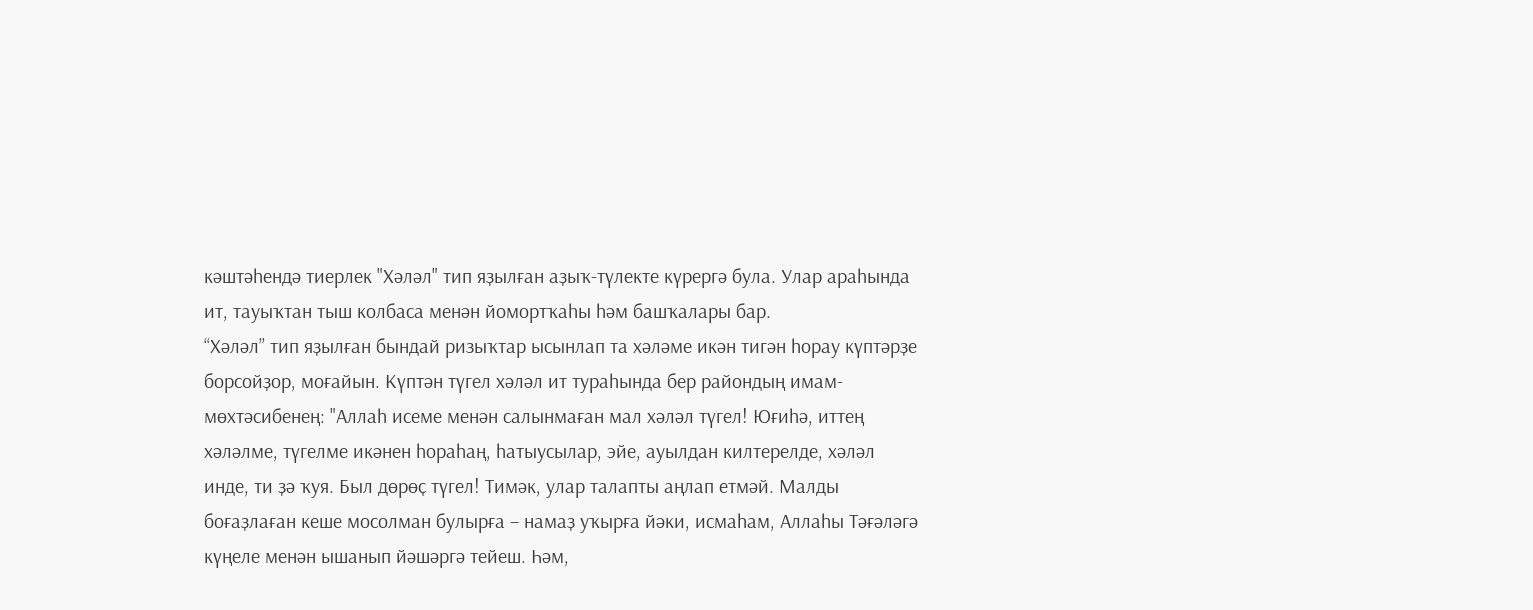кәштәһендә тиерлек "Хәләл" тип яҙылған аҙыҡ-түлекте күрергә була. Улар араһында ит, тауыҡтан тыш колбаса менән йомортҡаһы һәм башҡалары бар.
“Хәләл” тип яҙылған бындай ризыҡтар ысынлап та хәләме икән тигән һорау күптәрҙе борсойҙор, моғайын. Күптән түгел хәләл ит тураһында бер райондың имам-мөхтәсибенең: "Аллаһ исеме менән салынмаған мал хәләл түгел! Юғиһә, иттең хәләлме, түгелме икәнен һораһаң, һатыусылар, эйе, ауылдан килтерелде, хәләл инде, ти ҙә ҡуя. Был дөрөҫ түгел! Тимәк, улар талапты аңлап етмәй. Малды боғаҙлаған кеше мосолман булырға – намаҙ уҡырға йәки, исмаһам, Аллаһы Тәғәләгә күңеле менән ышанып йәшәргә тейеш. Һәм,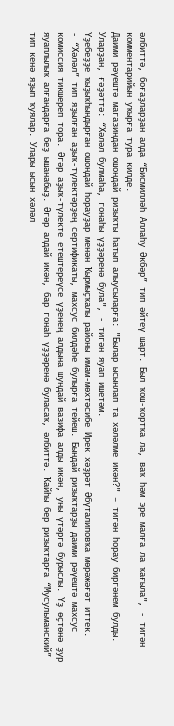әлбиттә, боғаҙларҙан алда “Бисмилләһ Аллаһу Әкбәр” тип әйтеү шарт. Был ҡош-ҡортҡа ла, ваҡ һәм эре малға ла ҡағыла", - тигән комментарийын уҡырға тура килде.
Даими рәүештә магазиндан ошондай ризыҡты һатып алыусыларға: "Былар ысынлап та хәләлме икән?" – тигән һорау биргәнем булды. Уларҙан, ғәҙәттә: “Хәләл булмаһа, гонаһы үҙҙәренә була", - тигән яуап ишетәм.
Үҙебеҙҙе ҡыҙыҡһындырған ошондай һорауҙар менән Ҡырмыҫҡалы районы имам-мөхтәсибе Ирек хәҙрәт Әбүталиповҡа мөрәжәғәт иттек.
- “Хәләл” тип яҙылған аҙыҡ-түлектәрҙең сертификаты, махсус билдәһе булырға тейеш. Бындай ризыҡтарҙы даими рәүештә махсус комиссия тикшереп тора. Әгәр аҙыҡ-түлекте етештереүсе үҙенең алдына шундай вазифа алды икән, уны үтәргә бурыслы. Үҙ өҫтөнә ҙур яуаплылыҡ алғандарға беҙ ышанабыҙ. Әгәр алдай икән, бар гонаһ үҙҙәренә буласаҡ, әлбиттә. Ҡайһы бер ризыҡтарға “Мусульманский” тип кенә яҙып ҡуялар. Улары ысын хәләл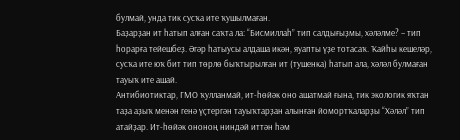булмай, унда тик сусҡа ите ҡушылмаған.
Баҙарҙан ит һатып алған саҡта ла: “Бисмиллаһ” тип салдығыҙмы, хәләлме? – тип һорарға тейешбеҙ. Әгәр һатыусы алдаша икән, яуапты үҙе тотасаҡ. Ҡайһы кешеләр, сусҡа ите юҡ бит тип төрлө быҡтырылған ит (тушенка) һатып ала, хәләл булмаған тауыҡ ите ашай.
Антибиотиктар, ГМО ҡулланмай, ит-һөйәк оно ашатмай ғына, тик экологик яҡтан таҙа аҙыҡ менән генә үҫтергән тауыҡтарҙан алынған йомортҡаларҙы “Хәләл” тип атайҙар. Ит-һөйәк ононоң ниндәй иттән һәм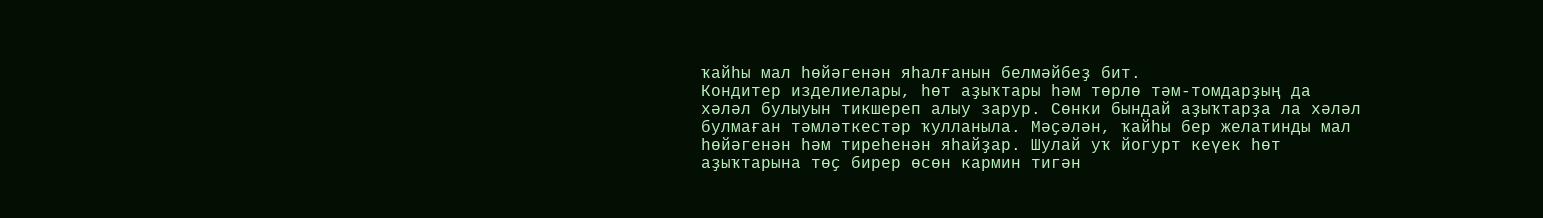ҡайһы мал һөйәгенән яһалғанын белмәйбеҙ бит.
Кондитер изделиелары, һөт аҙыҡтары һәм төрлө тәм-томдарҙың да хәләл булыуын тикшереп алыу зарур. Сөнки бындай аҙыҡтарҙа ла хәләл булмаған тәмләткестәр ҡулланыла. Мәҫәлән, ҡайһы бер желатинды мал һөйәгенән һәм тиреһенән яһайҙар. Шулай уҡ йогурт кеүек һөт аҙыҡтарына төҫ бирер өсөн кармин тигән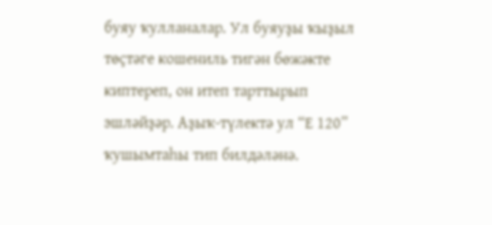буяу ҡулланалар. Ул буяуҙы ҡыҙыл төҫтәге кошениль тигән бөжәкте киптереп, он итеп тарттырып эшләйҙәр. Аҙыҡ-түлектә ул “Е 120” ҡушымтаһы тип билдәләнә.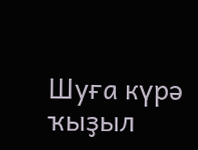Шуға күрә ҡыҙыл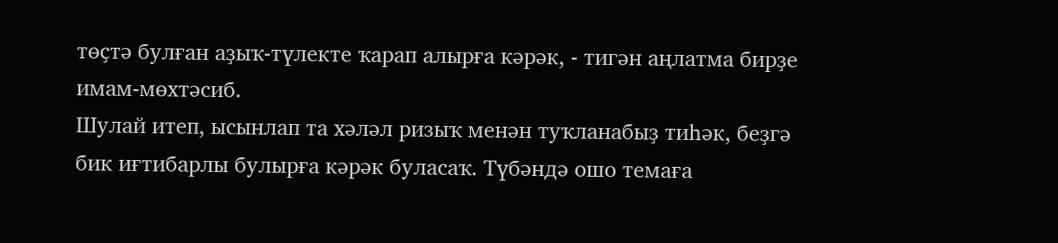төҫтә булған аҙыҡ-түлекте ҡарап алырға кәрәк, - тигән аңлатма бирҙе имам-мөхтәсиб.
Шулай итеп, ысынлап та хәләл ризыҡ менән туҡланабыҙ тиһәк, беҙгә бик иғтибарлы булырға кәрәк буласаҡ. Түбәндә ошо темаға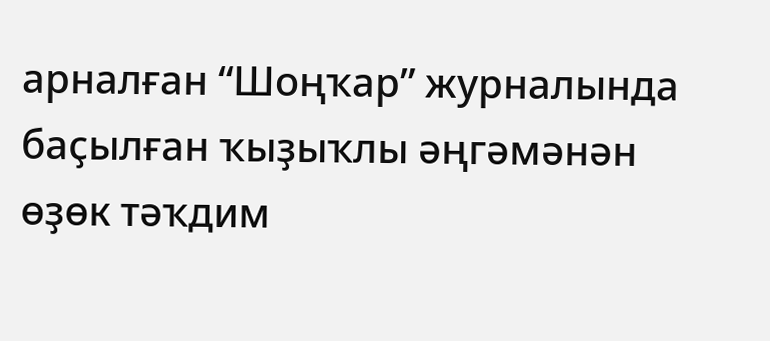арналған “Шоңҡар” журналында баҫылған ҡыҙыҡлы әңгәмәнән өҙөк тәҡдим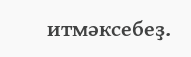итмәксебеҙ.